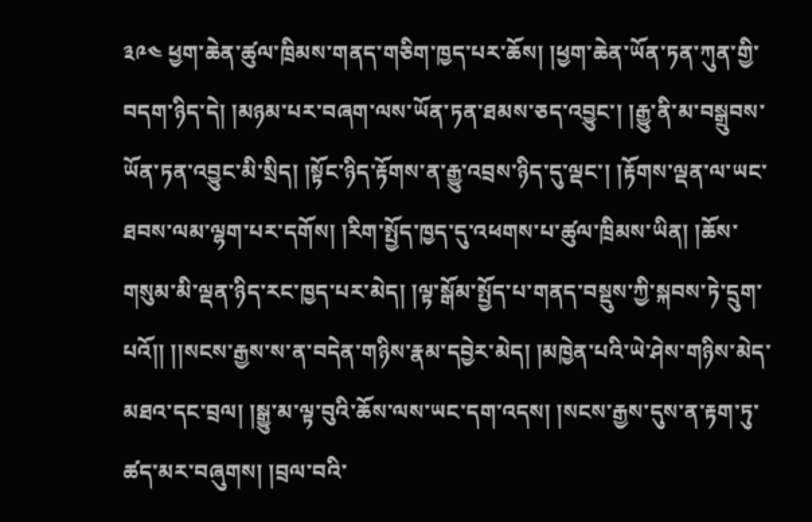༣༩༤ ཕྱག་ཆེན་ཚུལ་ཁྲིམས་གནད་གཅིག་ཁྱད་པར་ཆོས། །ཕྱག་ཆེན་ཡོན་ཏན་ཀུན་གྱི་བདག་ཉིད་དེ། །མཉམ་པར་བཞག་ལས་ཡོན་ཏན་ཐམས་ཅད་འབྱུང་། །རྒྱུ་ནི་མ་བསྒྲུབས་ཡོན་ཏན་འབྱུང་མི་སྲིད། །སྟོང་ཉིད་རྟོགས་ན་རྒྱུ་འབྲས་ཉིད་དུ་ལྡང་། །རྟོགས་ལྡན་ལ་ཡང་ཐབས་ལམ་ལྷག་པར་དགོས། །རིག་སྤྱོད་ཁྱད་དུ་འཕགས་པ་ཚུལ་ཁྲིམས་ཡིན། །ཆོས་གསུམ་མི་ལྡན་ཉིད་རང་ཁྱད་པར་མེད། །ལྟ་སྒོམ་སྤྱོད་པ་གནད་བསྡུས་ཀྱི་སྐབས་ཏེ་དྲུག་པའོ།། །།སངས་རྒྱས་ས་ན་བདེན་གཉིས་རྣམ་དབྱེར་མེད། །མཁྱེན་པའི་ཡེ་ཤེས་གཉིས་མེད་མཐའ་དང་བྲལ། །སྒྱུ་མ་ལྟ་བུའི་ཆོས་ལས་ཡང་དག་འདས། །སངས་རྒྱས་དུས་ན་རྟག་ཏུ་ཚད་མར་བཞུགས། །བྲལ་བའི་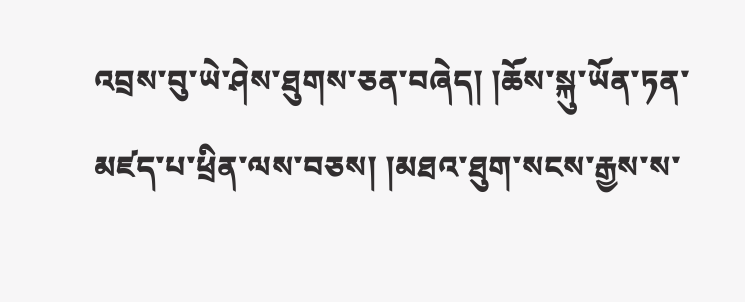འབྲས་བུ་ཡེ་ཤེས་ཐུགས་ཅན་བཞེད། །ཆོས་སྐུ་ཡོན་ཏན་མཛད་པ་ཕྲིན་ལས་བཅས། །མཐའ་ཐུག་སངས་རྒྱས་ས་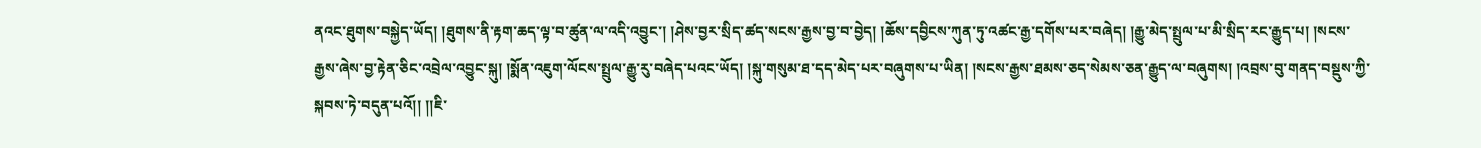ནའང་ཐུགས་བསྐྱེད་ཡོད། །ཐུགས་ནི་རྟག་ཆད་ལྟ་བ་ཚུན་ལ་འདི་འབྱུང་། །ཤེས་བྱར་སྲིད་ཚད་སངས་རྒྱས་བྱ་བ་བྱེད། །ཆོས་དབྱིངས་ཀུན་ཏུ་འཚང་རྒྱ་དགོས་པར་བཞེད། །རྒྱུ་མེད་སྤྲུལ་པ་མི་སྲིད་རང་རྒྱུད་པ། །སངས་རྒྱས་ཞེས་བྱ་རྟེན་ཅིང་འབྲེལ་འབྱུང་སྐུ། །སྨོན་འཇུག་ལོངས་སྤྲུལ་རྒྱུ་རུ་བཞེད་པའང་ཡོད། །སྐུ་གསུམ་ཐ་དད་མེད་པར་བཞུགས་པ་ཡིན། །སངས་རྒྱས་ཐམས་ཅད་སེམས་ཅན་རྒྱུད་ལ་བཞུགས། །འབྲས་བུ་གནད་བསྡུས་ཀྱི་སྐབས་ཏེ་བདུན་པའོ།། །།ཇི་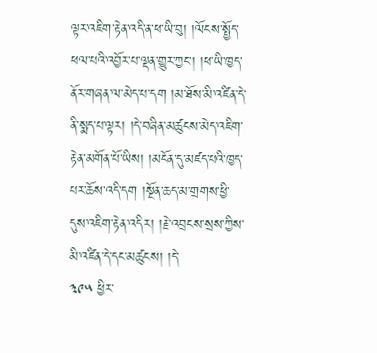ལྟར་འཇིག་རྟེན་འདི་ན་ཕ་ཡི་བུ། །ལོངས་སྤྱོད་ཕལ་པའི་འབྱོར་པ་ལྡན་གྱུར་ཀྱང་། །ཕ་ཡི་ཁྱད་ནོར་གཞན་ལ་མེད་པ་དག །མ་ཐོས་མི་འཛིན་དེ་ནི་སྨད་པ་ལྟར། །དེ་བཞིན་མཚུངས་མེད་འཇིག་རྟེན་མགོན་པོ་ཡིས། །མངོན་དུ་མཛད་པའི་ཁྱད་པར་ཆོས་འདི་དག །སྔོན་ཆད་མ་གྲགས་ཕྱི་དུས་འཇིག་རྟེན་འདིར། །རྗེ་འབྲངས་སྲས་ཀྱིས་མི་འཛིན་དེ་དང་མཚུངས། །དེ་
༣༩༥ ཕྱིར་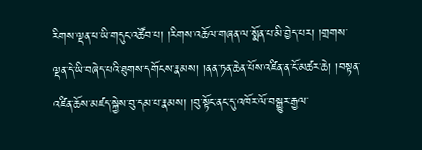རིགས་ལྡན་ཕ་ཡི་གདུང་འཚོབ་པ། །རིགས་འཆོལ་གཞན་ལ་སྨོན་པ་མི་བྱེད་པར། །གྲགས་ལྡན་དེ་ཡི་བཞེད་པའི་ཐུགས་དགོངས་རྣམས། །ནན་ཏན་ཆེན་པོས་འཛིན་ན་ངོ་མཚར་ཆེ། །བསྟན་འཛིན་ཆོས་མཛད་སྐྱེས་བུ་དམ་པ་རྣམས། །བུ་སྟོང་ནང་དུ་འཁོར་ལོ་བསྒྱུར་རྒྱལ་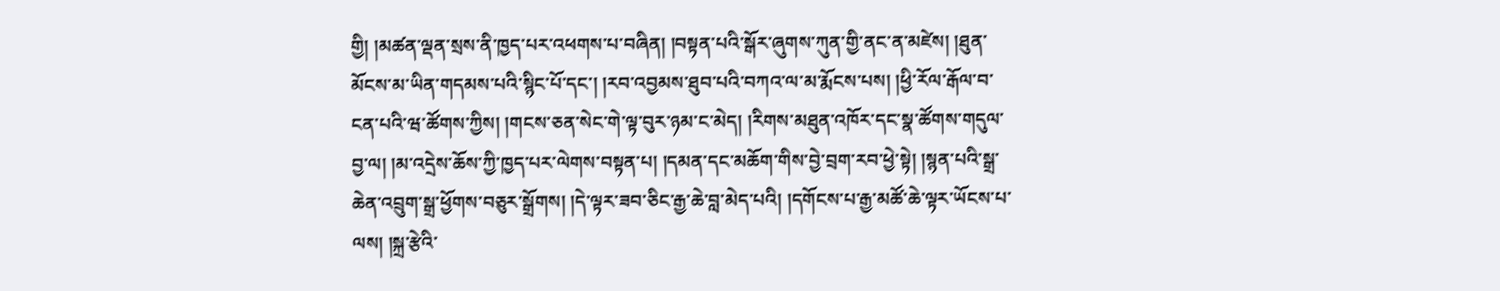གྱི། །མཚན་ལྡན་སྲས་ནི་ཁྱད་པར་འཕགས་པ་བཞིན། །བསྟན་པའི་སྒོར་ཞུགས་ཀུན་གྱི་ནང་ན་མཛེས། །ཐུན་མོངས་མ་ཡིན་གདམས་པའི་སྙིང་པོ་དང་། །རབ་འབྱམས་ཐུབ་པའི་བཀའ་ལ་མ་རྨོངས་པས། །ཕྱི་རོལ་རྒོལ་བ་ངན་པའི་ཝ་ཚོགས་ཀྱིས། །གངས་ཅན་སེང་གེ་ལྟ་བུར་ཉམ་ང་མེད། །རིགས་མཐུན་འཁོར་དང་སྣ་ཚོགས་གདུལ་བྱ་ལ། །མ་འདྲེས་ཆོས་ཀྱི་ཁྱད་པར་ལེགས་བསྟན་པ། །དམན་དང་མཆོག་གིས་བྱེ་བྲག་རབ་ཕྱེ་སྟེ། །སྙན་པའི་སྒྲ་ཆེན་འབྲུག་སྒྲ་ཕྱོགས་བཅུར་སྒྲོགས། །དེ་ལྟར་ཟབ་ཅིང་རྒྱ་ཆེ་བླ་མེད་པའི། །དགོངས་པ་རྒྱ་མཚོ་ཆེ་ལྟར་ཡོངས་པ་ལས། །སྐྲ་རྩེའི་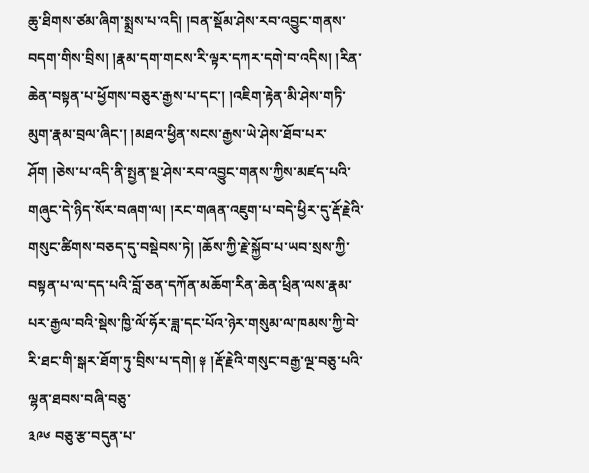ཆུ་ཐིགས་ཙམ་ཞིག་སྨྲས་པ་འདི། །བན་སྡོམ་ཤེས་རབ་འབྱུང་གནས་བདག་གིས་བྲིས། །རྣམ་དག་གངས་རི་ལྟར་དཀར་དགེ་བ་འདིས། །རིན་ཆེན་བསྟན་པ་ཕྱོགས་བཅུར་རྒྱས་པ་དང་། །འཇིག་རྟེན་མི་ཤེས་གཏི་མུག་རྣམ་བྲལ་ཞིང་། །མཐའ་ཕྱིན་སངས་རྒྱས་ཡེ་ཤེས་ཐོབ་པར་ཤོག །ཅེས་པ་འདི་ནི་སྤྱན་སྔ་ཤེས་རབ་འབྱུང་གནས་ཀྱིས་མཛད་པའི་གཞུང་དེ་ཉིད་སོར་བཞག་ལ། །རང་གཞན་འཇུག་པ་བདེ་ཕྱིར་དུ་རྡོ་རྗེའི་གསུང་ཚིགས་བཅད་དུ་བསྡེབས་ཏེ། །ཆོས་ཀྱི་རྗེ་སྐྱོབ་པ་ཡབ་སྲས་ཀྱི་བསྟན་པ་ལ་དད་པའི་བློ་ཅན་དཀོན་མཆོག་རིན་ཆེན་ཕྲིན་ལས་རྣམ་པར་རྒྱལ་བའི་སྡེས་ཁྱི་ལོ་ཧོར་ཟླ་དང་པོའ་ཉེར་གསུམ་ལ་ཁམས་ཀྱི་བེ་རི་ཐང་གི་སྒར་ཐོག་ཏུ་བྲིས་པ་དགེ། ༈ །རྡོ་རྗེའི་གསུང་བརྒྱ་ལྔ་བཅུ་པའི་ལྷན་ཐབས་བཞི་བཅུ་
༣༩༦ བཅུ་རྩ་བདུན་པ་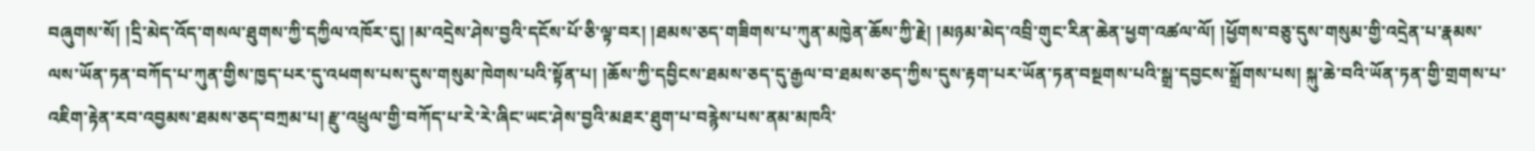བཞུགས་སོ། །དྲི་མེད་འོད་གསལ་ཐུགས་ཀྱི་དཀྱིལ་འཁོར་དུ། །མ་འདྲེས་ཤེས་བྱའི་དངོས་པོ་ཅི་ལྟ་བར། །ཐམས་ཅད་གཟིགས་པ་ཀུན་མཁྱེན་ཆོས་ཀྱི་རྗེ། །མཉམ་མེད་འབྲི་གུང་རིན་ཆེན་ཕྱག་འཚལ་ལོ། །ཕྱོགས་བཅུ་དུས་གསུམ་གྱི་འདྲེན་པ་རྣམས་ལས་ཡོན་ཏན་བཀོད་པ་ཀུན་གྱིས་ཁྱད་པར་དུ་འཕགས་པས་དུས་གསུམ་ཁེགས་པའི་སྟོན་པ། །ཆོས་ཀྱི་དབྱིངས་ཐམས་ཅད་དུ་རྒྱལ་བ་ཐམས་ཅད་ཀྱིས་དུས་རྟག་པར་ཡོན་ཏན་བསྔགས་པའི་སྒྲ་དབྱངས་སྒྲོགས་པས། སྐུ་ཆེ་བའི་ཡོན་ཏན་གྱི་གྲགས་པ་འཇིག་རྟེན་རབ་འབྱམས་ཐམས་ཅད་བཀྲམ་པ། རྫུ་འཕྲུལ་གྱི་བཀོད་པ་རེ་རེ་ཞིང་ཡང་ཤེས་བྱའི་མཐར་ཐུག་པ་བརྙེས་པས་ནམ་མཁའི་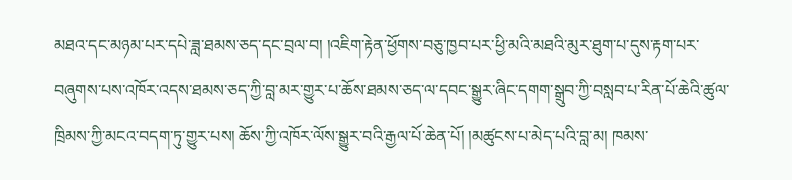མཐའ་དང་མཉམ་པར་དཔེ་ཟླ་ཐམས་ཅད་དང་བྲལ་བ། །འཇིག་རྟེན་ཕྱོགས་བཅུ་ཁྱབ་པར་ཕྱི་མའི་མཐའི་མུར་ཐུག་པ་དུས་རྟག་པར་བཞུགས་པས་འཁོར་འདས་ཐམས་ཅད་ཀྱི་བླ་མར་གྱུར་པ་ཆོས་ཐམས་ཅད་ལ་དབང་སྒྱུར་ཞིང་དགག་སྒྲུབ་ཀྱི་བསླབ་པ་རིན་པོ་ཆེའི་ཚུལ་ཁྲིམས་ཀྱི་མངའ་བདག་ཏུ་གྱུར་པས། ཆོས་ཀྱི་འཁོར་ལོས་སྒྱུར་བའི་རྒྱལ་པོ་ཆེན་པོ། །མཚུངས་པ་མེད་པའི་བླ་མ། ཁམས་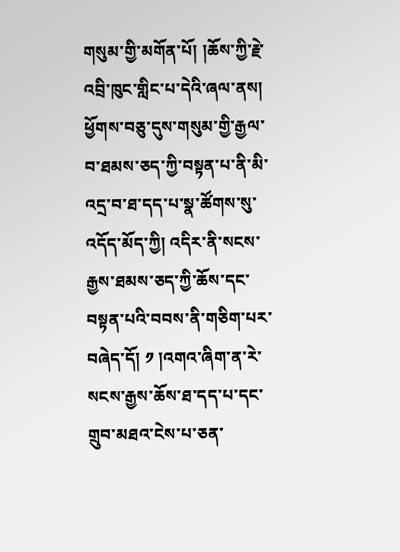གསུམ་གྱི་མགོན་པོ། །ཆོས་ཀྱི་རྗེ་འབྲི་ཁུང་གླིང་པ་དེའི་ཞལ་ནས། ཕྱོགས་བཅུ་དུས་གསུམ་གྱི་རྒྱལ་བ་ཐམས་ཅད་ཀྱི་བསྟན་པ་ནི་མི་འདྲ་བ་ཐ་དད་པ་སྣ་ཚོགས་སུ་འདོད་མོད་ཀྱི། འདིར་ནི་སངས་རྒྱས་ཐམས་ཅད་ཀྱི་ཆོས་དང་བསྟན་པའི་བབས་ནི་གཅིག་པར་བཞེད་དོ། ༡ །འགའ་ཞིག་ན་རེ་སངས་རྒྱས་ཆོས་ཐ་དད་པ་དང་གྲུབ་མཐའ་ངེས་པ་ཅན་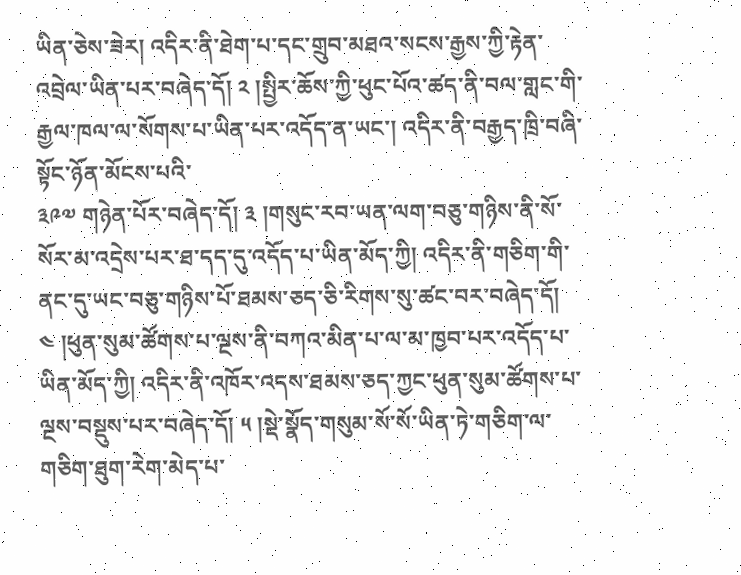ཡིན་ཅེས་ཟེར། འདིར་ནི་ཐེག་པ་དང་གྲུབ་མཐའ་སངས་རྒྱས་ཀྱི་རྟེན་འབྲེལ་ཡིན་པར་བཞེད་དོ། ༢ །སྤྱིར་ཆོས་ཀྱི་ཕུང་པོའ་ཚད་ནི་བལ་གླང་གི་རྒྱལ་ཁལ་ལ་སོགས་པ་ཡིན་པར་འདོད་ན་ཡང་། འདིར་ནི་བརྒྱད་ཁྲི་བཞི་སྟོང་ཉོན་མོངས་པའི་
༣༩༧ གཉེན་པོར་བཞེད་དོ། ༣ །གསུང་རབ་ཡན་ལག་བཅུ་གཉིས་ནི་སོ་སོར་མ་འདྲེས་པར་ཐ་དད་དུ་འདོད་པ་ཡིན་མོད་ཀྱི། འདིར་ནི་གཅིག་གི་ནང་དུ་ཡང་བཅུ་གཉིས་པོ་ཐམས་ཅད་ཅི་རིགས་སུ་ཚང་བར་བཞེད་དོ། ༤ །ཕུན་སུམ་ཚོགས་པ་ལྔས་ནི་བཀའ་མིན་པ་ལ་མ་ཁྱབ་པར་འདོད་པ་ཡིན་མོད་ཀྱི། འདིར་ནི་འཁོར་འདས་ཐམས་ཅད་ཀྱང་ཕུན་སུམ་ཚོགས་པ་ལྔས་བསྡུས་པར་བཞེད་དོ། ༥ །སྡེ་སྣོད་གསུམ་སོ་སོ་ཡིན་ཏེ་གཅིག་ལ་གཅིག་ཐུག་རེག་མེད་པ་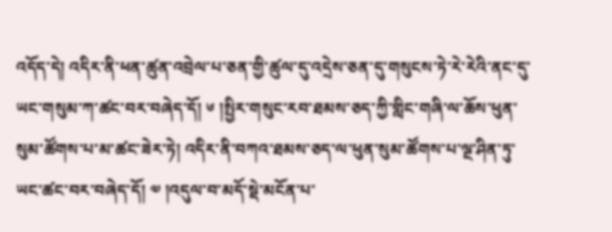འདོད་དེ། འདིར་ནི་ཕན་ཚུན་འབྲེལ་པ་ཅན་གྱི་ཚུལ་དུ་འདྲེས་ཅན་དུ་གསུངས་ཏེ་རེ་རེའི་ནང་དུ་ཡང་གསུམ་ཀ་ཚང་བར་བཞེད་དོ། ༦ །སྤྱིར་གསུང་རབ་ཐམས་ཅད་ཀྱི་གླིང་གཞི་ལ་ཆོས་ཕུན་སུམ་ཚོགས་པ་མ་ཚང་ཟེར་ཏེ། འདིར་ནི་བཀའ་ཐམས་ཅད་ལ་ཕུན་སུམ་ཚོགས་པ་ལྔ་ཤིན་ཏུ་ཡང་ཚང་བར་བཞེད་དོ། ༧ །འདུལ་བ་མདོ་སྡེ་མངོན་པ་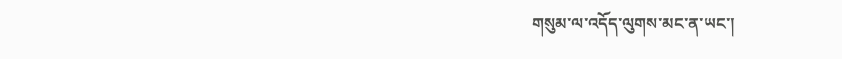གསུམ་ལ་འདོད་ལུགས་མང་ན་ཡང་།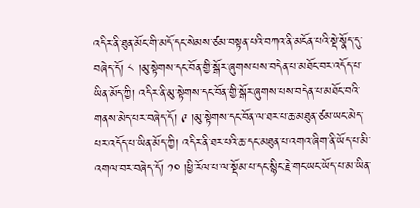འདིར་ནི་ཐུན་མོང་གི་མདོ་དང་སེམས་ཙམ་བསྟན་པའི་བཀའ་ནི་མངོན་པའི་སྡེ་སྣོད་དུ་བཞེད་དོ། ༨ །མུ་སྟེགས་དང་བོན་གྱི་སྒོར་ཞུགས་པས་བདེན་པ་མཐོང་བར་འདོད་པ་ཡིན་མོད་ཀྱི། འདིར་ནི་མུ་སྟེགས་དང་བོན་གྱི་སྒོར་ཞུགས་པས་བདེན་པ་མཐོང་བའི་གནས་མེད་པར་བཞེད་དོ། ༩ །མུ་སྟེགས་དང་བོན་ལ་ཐར་པ་ཆ་མཐུན་ཙམ་ཡང་མེད་པར་འདོད་པ་ཡིན་མོད་ཀྱི། འདིར་ནི་ཐར་པའི་ཆ་དང་མཐུན་པ་འགའ་ཞིག་ནི་ཡོད་པ་མི་འགལ་བར་བཞེད་དོ། ༡༠ །ཕྱི་རོལ་པ་ལ་སྡོམ་པ་དང་སྙིང་རྗེ་གང་ཡང་ཡོད་པ་མ་ཡིན་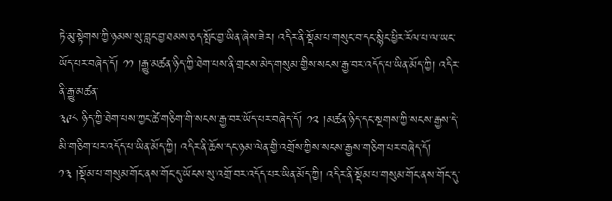ཏེ་མུ་སྟེགས་ཀྱི་ཉམས་སུ་བླང་བྱ་ཐམས་ཅད་སྤོང་བྱ་ཡིན་ཞེས་ཟེར། འདིར་ནི་སྡོམ་པ་གསུང་བ་དང་སྙིང་ཕྱིར་རོལ་པ་ལ་ཡང་ཡོད་པར་བཞེད་དོ། ༡༡ །རྒྱུ་མཚན་ཉིད་ཀྱི་ཐེག་པས་ནི་གྲངས་མེད་གསུམ་གྱིས་སངས་རྒྱ་བར་འདོད་པ་ཡིན་མོད་ཀྱི། འདིར་ནི་རྒྱུ་མཚན་
༣༩༨ ཉིད་ཀྱི་ཐེག་པས་ཀྱང་ཚེ་གཅིག་གི་སངས་རྒྱ་བར་ཡོད་པར་བཞེད་དོ། ༡༢ །མཚན་ཉིད་དང་སྔགས་ཀྱི་སངས་རྒྱས་དེ་མི་གཅིག་པར་འདོད་པ་ཡིན་མོད་ཀྱི། འདིར་ནི་ཆོས་དང་ཉམ་ལེན་གྱི་འགྲོས་ཀྱིས་སངས་རྒྱས་གཅིག་པར་བཞེད་དོ། ༡༣ །སྡོམ་པ་གསུམ་གོང་ནས་གོང་དུ་ཡོངས་སུ་འགྲོ་བར་འདོད་པར་ཡིན་མོད་ཀྱི། འདིར་ནི་སྡོམ་པ་གསུམ་གོང་ནས་གོང་དུ་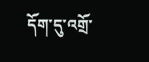དོག་དུ་འགྲོ་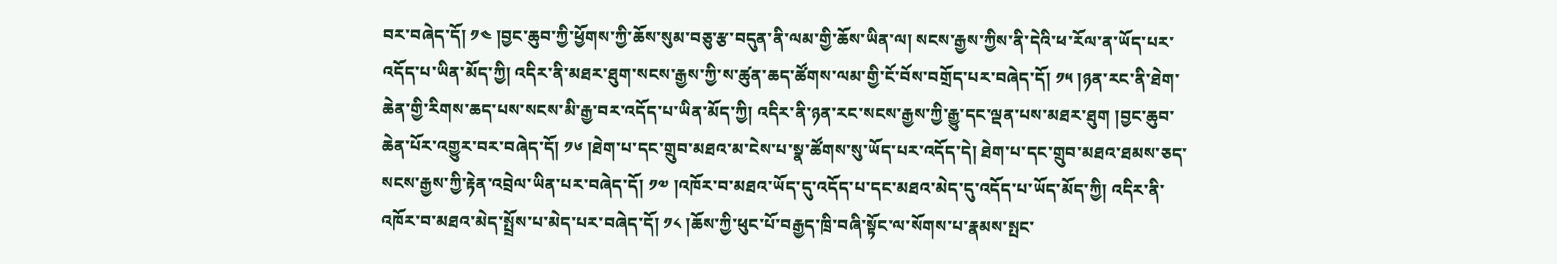བར་བཞེད་དོ། ༡༤ །བྱང་ཆུབ་ཀྱི་ཕྱོགས་ཀྱི་ཆོས་སུམ་བཅུ་རྩ་བདུན་ནི་ལམ་གྱི་ཆོས་ཡིན་ལ། སངས་རྒྱས་ཀྱིས་ནི་དེའི་ཕ་རོལ་ན་ཡོད་པར་འདོད་པ་ཡིན་མོད་ཀྱི། འདིར་ནི་མཐར་ཐུག་སངས་རྒྱས་ཀྱི་ས་ཚུན་ཆད་ཚོགས་ལམ་གྱི་ངོ་བོས་བགྲོད་པར་བཞེད་དོ། ༡༥ །ཉན་རང་ནི་ཐེག་ཆེན་གྱི་རིགས་ཆད་པས་སངས་མི་རྒྱ་བར་འདོད་པ་ཡིན་མོད་ཀྱི། འདིར་ནི་ཉན་རང་སངས་རྒྱས་ཀྱི་རྒྱུ་དང་ལྡན་པས་མཐར་ཐུག །བྱང་ཆུབ་ཆེན་པོར་འགྱུར་བར་བཞེད་དོ། ༡༦ །ཐེག་པ་དང་གྲུབ་མཐའ་མ་ངེས་པ་སྣ་ཚོགས་སུ་ཡོད་པར་འདོད་དེ། ཐེག་པ་དང་གྲུབ་མཐའ་ཐམས་ཅད་སངས་རྒྱས་ཀྱི་རྟེན་འབྲེལ་ཡིན་པར་བཞེད་དོ། ༡༧ །འཁོར་བ་མཐའ་ཡོད་དུ་འདོད་པ་དང་མཐའ་མེད་དུ་འདོད་པ་ཡོད་མོད་ཀྱི། འདིར་ནི་འཁོར་བ་མཐའ་མེད་སྤྲོས་པ་མེད་པར་བཞེད་དོ། ༡༨ །ཆོས་ཀྱི་ཕུང་པོ་བརྒྱད་ཁྲི་བཞི་སྟོང་ལ་སོགས་པ་རྣམས་སྤང་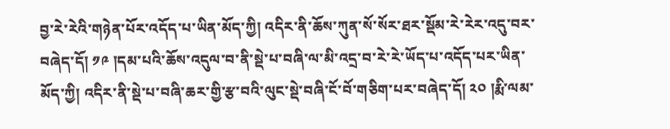བྱ་རེ་རེའི་གཉེན་པོར་འདོད་པ་ཡིན་མོད་ཀྱི། འདིར་ནི་ཆོས་ཀུན་སོ་སོར་ཐར་སྡོམ་རེ་རེར་འདུ་བར་བཞེད་དོ། ༡༩ །དམ་པའི་ཆོས་འདུལ་བ་ནི་སྡེ་པ་བཞི་ལ་མི་འདྲ་བ་རེ་རེ་ཡོད་པ་འདོད་པར་ཡིན་མོད་ཀྱི། འདིར་ནི་སྡེ་པ་བཞི་ཆར་གྱི་རྩ་བའི་ལུང་སྡེ་བཞི་ངོ་བོ་གཅིག་པར་བཞེད་དོ། ༢༠ །རྨི་ལམ་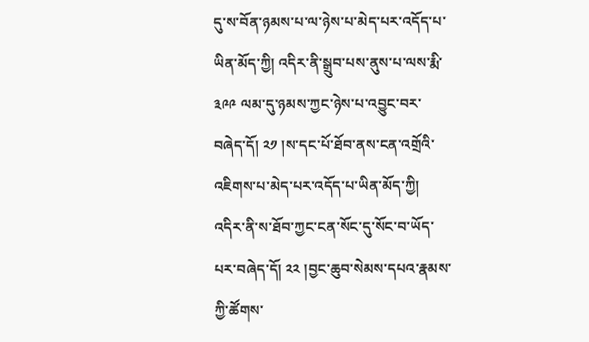དུ་ས་བོན་ཉམས་པ་ལ་ཉེས་པ་མེད་པར་འདོད་པ་ཡིན་མོད་ཀྱི། འདིར་ནི་སྒྲུབ་པས་ནུས་པ་ལས་རྨི་
༣༩༩ ལམ་དུ་ཉམས་ཀྱང་ཉེས་པ་འབྱུང་བར་བཞེད་དོ། ༢༡ །ས་དང་པོ་ཐོབ་ནས་ངན་འགྲོའི་འཇིགས་པ་མེད་པར་འདོད་པ་ཡིན་མོད་ཀྱི། འདིར་ནི་ས་ཐོབ་ཀྱང་ངན་སོང་དུ་སོང་བ་ཡོད་པར་བཞེད་དོ། ༢༢ །བྱང་ཆུབ་སེམས་དཔའ་རྣམས་ཀྱི་ཚོགས་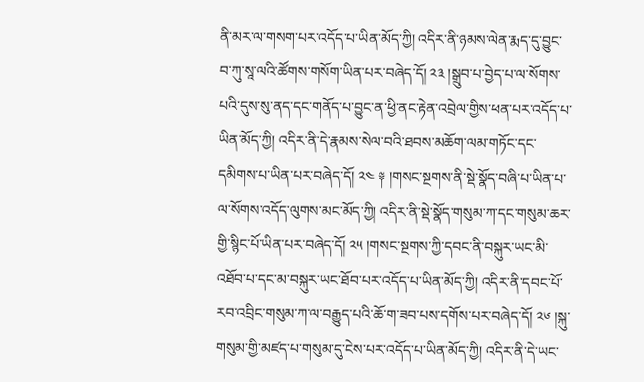ནི་མར་ལ་གསག་པར་འདོད་པ་ཡིན་མོད་ཀྱི། འདིར་ནི་ཉམས་ལེན་རྨད་དུ་བྱུང་བ་ཀུ་སཱ་ལའི་ཚོགས་གསོག་ཡིན་པར་བཞེད་དོ། ༢༣ །སྒྲུབ་པ་བྱེད་པ་ལ་སོགས་པའི་དུས་སུ་ནད་དང་གནོད་པ་བྱུང་ན་ཕྱི་ནང་རྟེན་འབྲེལ་གྱིས་ཕན་པར་འདོད་པ་ཡིན་མོད་ཀྱི། འདིར་ནི་དེ་རྣམས་སེལ་བའི་ཐབས་མཆོག་ལམ་གཏོང་དང་དམིགས་པ་ཡིན་པར་བཞེད་དོ། ༢༤ ༈ །གསང་སྔགས་ནི་སྡེ་སྣོད་བཞི་པ་ཡིན་པ་ལ་སོགས་འདོད་ལུགས་མང་མོད་ཀྱི། འདིར་ནི་སྡེ་སྣོད་གསུམ་ཀ་དང་གསུམ་ཆར་གྱི་སྙིང་པོ་ཡིན་པར་བཞེད་དོ། ༢༥ །གསང་སྔགས་ཀྱི་དབང་ནི་བསྐུར་ཡང་མི་འཐོབ་པ་དང་མ་བསྐུར་ཡང་ཐོབ་པར་འདོད་པ་ཡིན་མོད་ཀྱི། འདིར་ནི་དབང་པོ་རབ་འབྲིང་གསུམ་ཀ་ལ་བརྒྱུད་པའི་ཆོ་ག་ཟབ་པས་དགོས་པར་བཞེད་དོ། ༢༦ །སྐུ་གསུམ་གྱི་མཛད་པ་གསུམ་དུ་ངེས་པར་འདོད་པ་ཡིན་མོད་ཀྱི། འདིར་ནི་དེ་ཡང་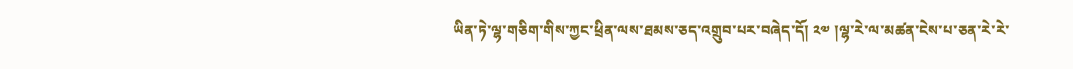ཡིན་ཏེ་ལྷ་གཅིག་གིས་ཀྱང་ཕྲིན་ལས་ཐམས་ཅད་འགྲུབ་པར་བཞེད་དོ། ༢༧ །ལྷ་རེ་ལ་མཚན་ངེས་པ་ཅན་རེ་རེ་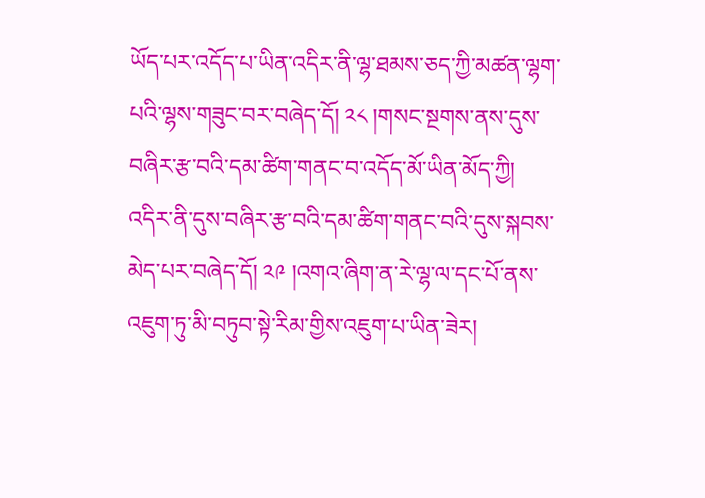ཡོད་པར་འདོད་པ་ཡིན་འདིར་ནི་ལྷ་ཐམས་ཅད་ཀྱི་མཚན་ལྷག་པའི་ལྷས་གཟུང་བར་བཞེད་དོ། ༢༨ །གསང་སྔགས་ནས་དུས་བཞིར་རྩ་བའི་དམ་ཚིག་གནང་བ་འདོད་མོ་ཡིན་མོད་ཀྱི། འདིར་ནི་དུས་བཞིར་རྩ་བའི་དམ་ཚིག་གནང་བའི་དུས་སྐབས་མེད་པར་བཞེད་དོ། ༢༩ །འགའ་ཞིག་ན་རེ་ལྷ་ལ་དང་པོ་ནས་འཇུག་ཏུ་མི་བཏུབ་སྟེ་རིམ་གྱིས་འཇུག་པ་ཡིན་ཟེར།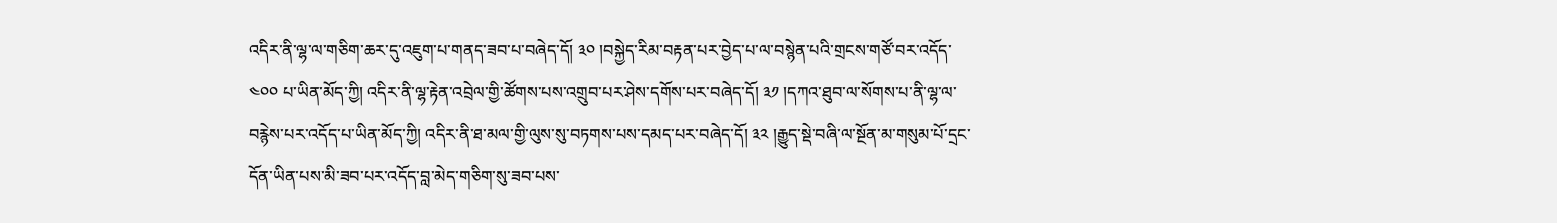འདིར་ནི་ལྷ་ལ་གཅིག་ཆར་དུ་འཇུག་པ་གནད་ཟབ་པ་བཞེད་དོ། ༣༠ །བསྐྱེད་རིམ་བརྟན་པར་བྱེད་པ་ལ་བསྙེན་པའི་གྲངས་གཙོ་བར་འདོད་
༤༠༠ པ་ཡིན་མོད་ཀྱི། འདིར་ནི་ལྷ་རྟེན་འབྲེལ་གྱི་ཚོགས་པས་འགྲུབ་པར་ཤེས་དགོས་པར་བཞེད་དོ། ༣༡ །དཀའ་ཐུབ་ལ་སོགས་པ་ནི་ལྷ་ལ་བརྙེས་པར་འདོད་པ་ཡིན་མོད་ཀྱི། འདིར་ནི་ཐ་མལ་གྱི་ལུས་སུ་བཏགས་པས་དམད་པར་བཞེད་དོ། ༣༢ །རྒྱུད་སྡེ་བཞི་ལ་སྔོན་མ་གསུམ་པོ་དྲང་དོན་ཡིན་པས་མི་ཟབ་པར་འདོད་བླ་མེད་གཅིག་སུ་ཟབ་པས་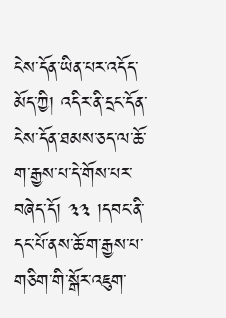ངེས་དོན་ཡིན་པར་འདོད་མོད་ཀྱི། འདིར་ནི་དྲང་དོན་ངེས་དོན་ཐམས་ཅད་ལ་ཆོ་ག་རྒྱས་པ་དེ་གོས་པར་བཞེད་དོ། ༣༣ །དབང་ནི་དང་པོ་ནས་ཆོ་ག་རྒྱས་པ་གཅིག་གི་སྒོར་འཇུག་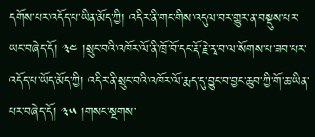དགོས་པར་འདོད་པ་ཡིན་མོད་ཀྱི། འདིར་ནི་གང་གིས་འདུལ་བར་གྱུར་ན་བསྡུས་པར་ཡང་བཞེད་དོ། ༣༤ །སྲུང་བའི་འཁོར་ལོ་ནི་ཁྲོ་བོ་དང་རྡོ་རྗེ་རྭ་བ་ལ་སོགས་པ་ཟབ་པར་འདོད་པ་ཡོད་མོད་ཀྱི། འདིར་ནི་སྲུང་བའི་འཁོར་ལོ་རྨད་དུ་བྱུང་བ་བྱང་ཆུབ་ཀྱི་གོ་ཆ་ཡིན་པར་བཞེད་དོ། ༣༥ །གསང་སྔགས་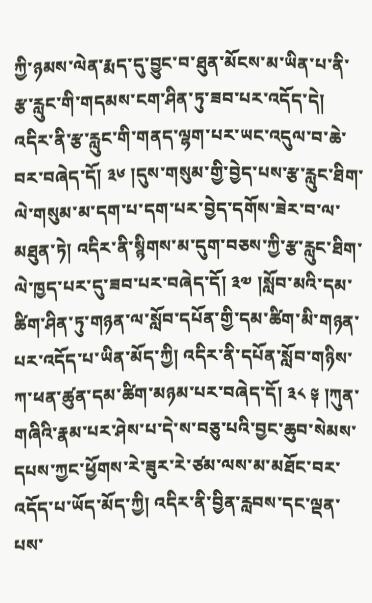ཀྱི་ཉམས་ལེན་རྨད་དུ་བྱུང་བ་ཐུན་མོངས་མ་ཡིན་པ་ནི་རྩ་རླུང་གི་གདམས་ངག་ཤིན་ཏུ་ཟབ་པར་འདོད་དེ། འདིར་ནི་རྩ་རླུང་གི་གནད་ལྷག་པར་ཡང་འདུལ་བ་ཆེ་བར་བཞེད་དོ། ༣༦ །དུས་གསུམ་གྱི་བྱེད་པས་རྩ་རླུང་ཐིག་ལེ་གསུམ་མ་དག་པ་དག་པར་བྱེད་དགོས་ཟེར་བ་ལ་མཐུན་ཏེ། འདིར་ནི་སྙིགས་མ་དུག་བཅས་ཀྱི་རྩ་རླུང་ཐིག་ལེ་ཁྱད་པར་དུ་ཟབ་པར་བཞེད་དོ། ༣༧ །སློབ་མའི་དམ་ཚིག་ཤིན་ཏུ་གཉན་ལ་སློབ་དཔོན་གྱི་དམ་ཚིག་མི་གཉན་པར་འདོད་པ་ཡིན་མོད་ཀྱི། འདིར་ནི་དཔོན་སློབ་གཉིས་ཀ་ཕན་ཚུན་དམ་ཚིག་མཉམ་པར་བཞེད་དོ། ༣༨ ༈ །ཀུན་གཞིའི་རྣམ་པར་ཤེས་པ་དེ་ས་བཅུ་པའི་བྱང་ཆུབ་སེམས་དཔས་ཀྱང་ཕྱོགས་རེ་ཟུར་རེ་ཙམ་ལས་མ་མཐོང་བར་འདོད་པ་ཡོད་མོད་ཀྱི། འདིར་ནི་བྱིན་རླབས་དང་ལྡན་པས་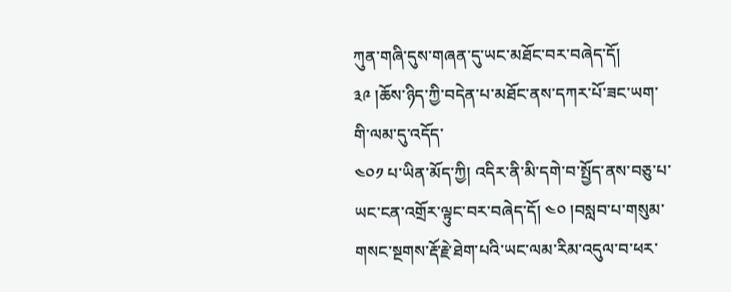ཀུན་གཞི་དུས་གཞན་དུ་ཡང་མཐོང་བར་བཞེད་དོ། ༣༩ །ཆོས་ཉིད་ཀྱི་བདེན་པ་མཐོང་ནས་དཀར་པོ་ཟང་ཡག་གི་ལམ་དུ་འདོད་
༤༠༡ པ་ཡིན་མོད་ཀྱི། འདིར་ནི་མི་དགེ་བ་སྤྱོད་ནས་བཅུ་པ་ཡང་ངན་འགྲོར་ལྟུང་བར་བཞེད་དོ། ༤༠ །བསླབ་པ་གསུམ་གསང་སྔགས་རྡོ་རྗེ་ཐེག་པའི་ཡང་ལམ་རིམ་འདུལ་བ་ཕར་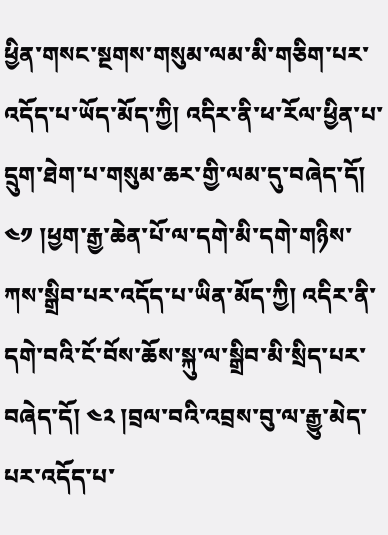ཕྱིན་གསང་སྔགས་གསུམ་ལམ་མི་གཅིག་པར་འདོད་པ་ཡོད་མོད་ཀྱི། འདིར་ནི་ཕ་རོལ་ཕྱིན་པ་དྲུག་ཐེག་པ་གསུམ་ཆར་གྱི་ལམ་དུ་བཞེད་དོ། ༤༡ །ཕྱག་རྒྱ་ཆེན་པོ་ལ་དགེ་མི་དགེ་གཉིས་ཀས་སྒྲིབ་པར་འདོད་པ་ཡིན་མོད་ཀྱི། འདིར་ནི་དགེ་བའི་ངོ་བོས་ཆོས་སྐུ་ལ་སྒྲིབ་མི་སྲིད་པར་བཞེད་དོ། ༤༢ །བྲལ་བའི་འབྲས་བུ་ལ་རྒྱུ་མེད་པར་འདོད་པ་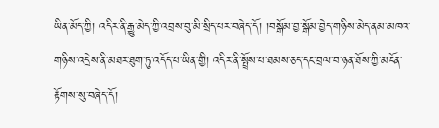ཡིན་མོད་ཀྱི། འདིར་ནི་རྒྱུ་མེད་ཀྱི་འབྲས་བུ་མི་སྲིད་པར་བཞེད་དོ། །བསྒོམ་བྱ་སྒོམ་བྱེད་གཉིས་མེད་ནམ་མཁའ་གཉིས་འདྲེས་ནི་མཐར་ཐུག་ཏུ་འདོད་པ་ཡིན་གྱི། འདིར་ནི་སྤྲོས་པ་ཐམས་ཅད་དང་བྲལ་བ་ཉན་ཐོས་ཀྱི་མངོན་རྟོགས་སུ་བཞེད་དོ།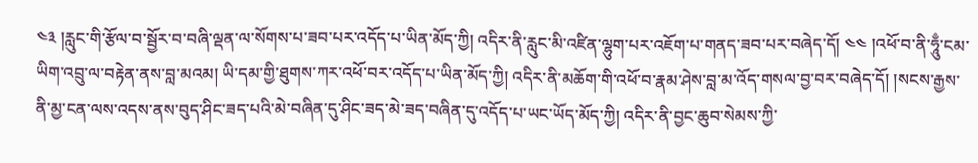༤༣ །རླུང་གི་རྩོལ་བ་སྦྱོར་བ་བཞི་ལྡན་ལ་སོགས་པ་ཟབ་པར་འདོད་པ་ཡིན་མོད་ཀྱི། འདིར་ནི་རླུང་མི་འཛིན་ལྷུག་པར་འཇོག་པ་གནད་ཟབ་པར་བཞེད་དོ། ༤༤ །འཕོ་བ་ནི་ཧཱུྃ་ངམ་ཡིག་འབྲུ་ལ་བརྟེན་ནས་བླ་མའམ། ཡི་དམ་གྱི་ཐུགས་ཀར་འཕོ་བར་འདོད་པ་ཡིན་མོད་ཀྱི། འདིར་ནི་མཆོག་གི་འཕོ་བ་རྣམ་ཤེས་བླ་མ་འོད་གསལ་བྱ་བར་བཞེད་དོ། །སངས་རྒྱས་ནི་མྱ་ངན་ལས་འདས་ནས་བུད་ཤིང་ཟད་པའི་མེ་བཞིན་དུ་ཤིང་ཟད་མེ་ཟད་བཞིན་དུ་འདོད་པ་ཡང་ཡོད་མོད་ཀྱི། འདིར་ནི་བྱང་ཆུབ་སེམས་ཀྱི་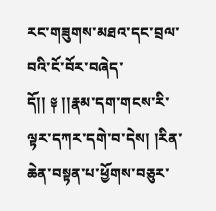རང་གཟུགས་མཐའ་དང་བྲལ་བའི་ངོ་བོར་བཞེད་དོ།། ༈ །།རྣམ་དག་གངས་རི་ལྟར་དཀར་དགེ་བ་དེས། །རིན་ཆེན་བསྟན་པ་ཕྱོགས་བཅུར་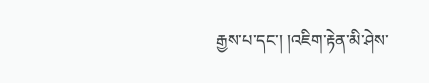རྒྱས་པ་དང་། །འཇིག་རྟེན་མི་ཤེས་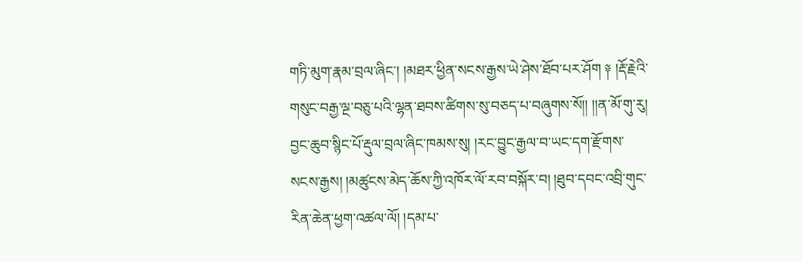གཏི་མུག་རྣམ་བྲལ་ཞིང་། །མཐར་ཕྱིན་སངས་རྒྱས་ཡེ་ཤེས་ཐོབ་པར་ཤོག ༈ །རྡོ་རྗེའི་གསུང་བརྒྱ་ལྔ་བཅུ་པའི་ལྷན་ཐབས་ཚིགས་སུ་བཅད་པ་བཞུགས་སོ།། །།ན་མོ་གུ་རུ། བྱང་ཆུབ་སྙིང་པོ་རྡུལ་བྲལ་ཞིང་ཁམས་སུ། །རང་བྱུང་རྒྱལ་བ་ཡང་དག་རྫོགས་སངས་རྒྱས། །མཚུངས་མེད་ཆོས་ཀྱི་འཁོར་ལོ་རབ་བསྐོར་བ། །ཐུབ་དབང་འབྲི་གུང་རིན་ཆེན་ཕྱག་འཚལ་ལོ། །དམ་པ་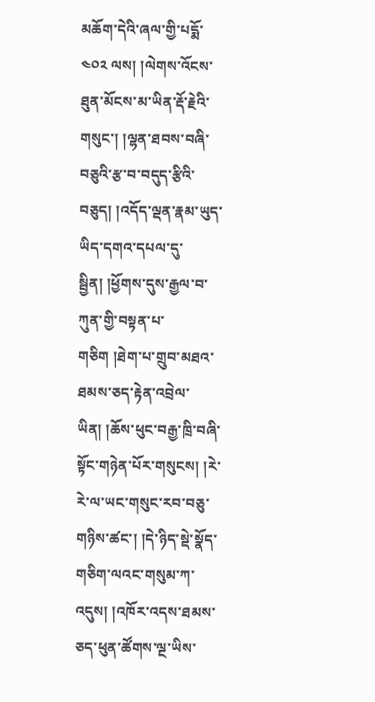མཆོག་དེའི་ཞལ་གྱི་པདྨོ་
༤༠༢ ལས། །ལེགས་འོངས་ཐུན་མོངས་མ་ཡིན་རྡོ་རྗེའི་གསུང་། །ལྷན་ཐབས་བཞི་བཅུའི་རྩ་བ་བདུད་རྩིའི་བཅུད། །འདོད་ལྡན་རྣམ་ཡུད་ཡིད་དགའ་དཔལ་དུ་སྦྱིན། །ཕྱོགས་དུས་རྒྱལ་བ་ཀུན་གྱི་བསྟན་པ་གཅིག །ཐེག་པ་གྲུབ་མཐའ་ཐམས་ཅད་རྟེན་འབྲེལ་ཡིན། །ཆོས་ཕུང་བརྒྱ་ཁྲི་བཞི་སྟོང་གཉེན་པོར་གསུངས། །རེ་རེ་ལ་ཡང་གསུང་རབ་བཅུ་གཉིས་ཚང་། །དེ་ཉིད་སྡེ་སྣོད་གཅིག་ལའང་གསུམ་ཀ་འདུས། །འཁོར་འདས་ཐམས་ཅད་ཕུན་ཚོགས་ལྔ་ཡིས་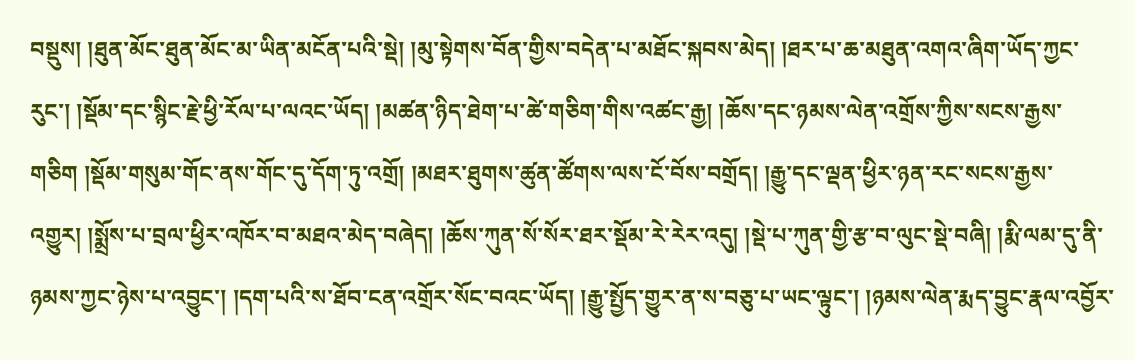བསྡུས། །ཐུན་མོང་ཐུན་མོང་མ་ཡིན་མངོན་པའི་སྡེ། །མུ་སྟེགས་བོན་གྱིས་བདེན་པ་མཐོང་སྐབས་མེད། །ཐར་པ་ཆ་མཐུན་འགའ་ཞིག་ཡོད་ཀྱང་རུང་། །སྡོམ་དང་སྙིང་རྗེ་ཕྱི་རོལ་པ་ལའང་ཡོད། །མཚན་ཉིད་ཐེག་པ་ཚེ་གཅིག་གིས་འཚང་རྒྱ། །ཆོས་དང་ཉམས་ལེན་འགྲོས་ཀྱིས་སངས་རྒྱས་གཅིག །སྡོམ་གསུམ་གོང་ནས་གོང་དུ་དོག་ཏུ་འགྲོ། །མཐར་ཐུགས་ཚུན་ཚོགས་ལས་ངོ་བོས་བགྲོད། །རྒྱུ་དང་ལྡན་ཕྱིར་ཉན་རང་སངས་རྒྱས་འགྱུར། །སྨྲོས་པ་བྲལ་ཕྱིར་འཁོར་བ་མཐའ་མེད་བཞེད། །ཆོས་ཀུན་སོ་སོར་ཐར་སྡོམ་རེ་རེར་འདུ། །སྡེ་པ་ཀུན་གྱི་རྩ་བ་ལུང་སྡེ་བཞི། །རྨི་ལམ་དུ་ནི་ཉམས་ཀྱང་ཉེས་པ་འབྱུང་། །དག་པའི་ས་ཐོབ་ངན་འགྲོར་སོང་བའང་ཡོད། །རྒྱུ་སྤྱོད་གྱུར་ན་ས་བཅུ་པ་ཡང་ལྟུང་། །ཉམས་ལེན་རྨད་བྱུང་རྣལ་འབྱོར་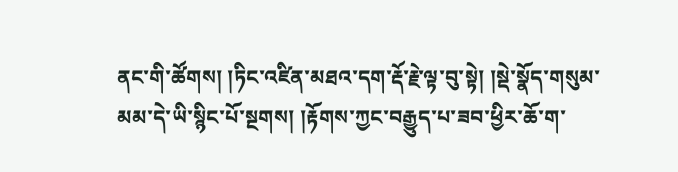ནང་གི་ཚོགས། །ཏིང་འཛིན་མཐའ་དག་རྡོ་རྗེ་ལྟ་བུ་སྟེ། །སྡེ་སྣོད་གསུམ་མམ་དེ་ཡི་སྙིང་པོ་སྔགས། །རྟོགས་ཀྱང་བརྒྱུད་པ་ཟབ་ཕྱིར་ཆོ་ག་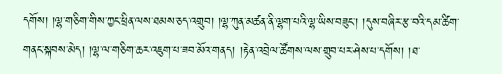དགོས། །ལྷ་གཅིག་གིས་ཀྱང་ཕྲིན་ལས་ཐམས་ཅད་འགྲུབ། །ལྷ་ཀུན་མཚན་ནི་ལྷག་པའི་ལྷ་ཡིས་བཟུང་། །དུས་བཞིར་རྩ་བའི་དམ་ཚིག་གནང་སྐབས་མེད། །ལྷ་ལ་གཅིག་ཆར་འཇུག་པ་ཟབ་མོའ་གནད། །རྟེན་འབྲེལ་ཚོགས་ལས་གྲུབ་པར་ཤེས་པ་དགོས། །ཐ་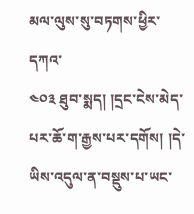མལ་ལུས་སུ་བཏགས་ཕྱིར་དཀའ་
༤༠༣ ཐུབ་སྨད། །དྲང་ངེས་མེད་པར་ཆོ་ག་རྒྱས་པར་དགོས། །དེ་ཡིས་འདུལ་ན་བསྡུས་པ་ཡང་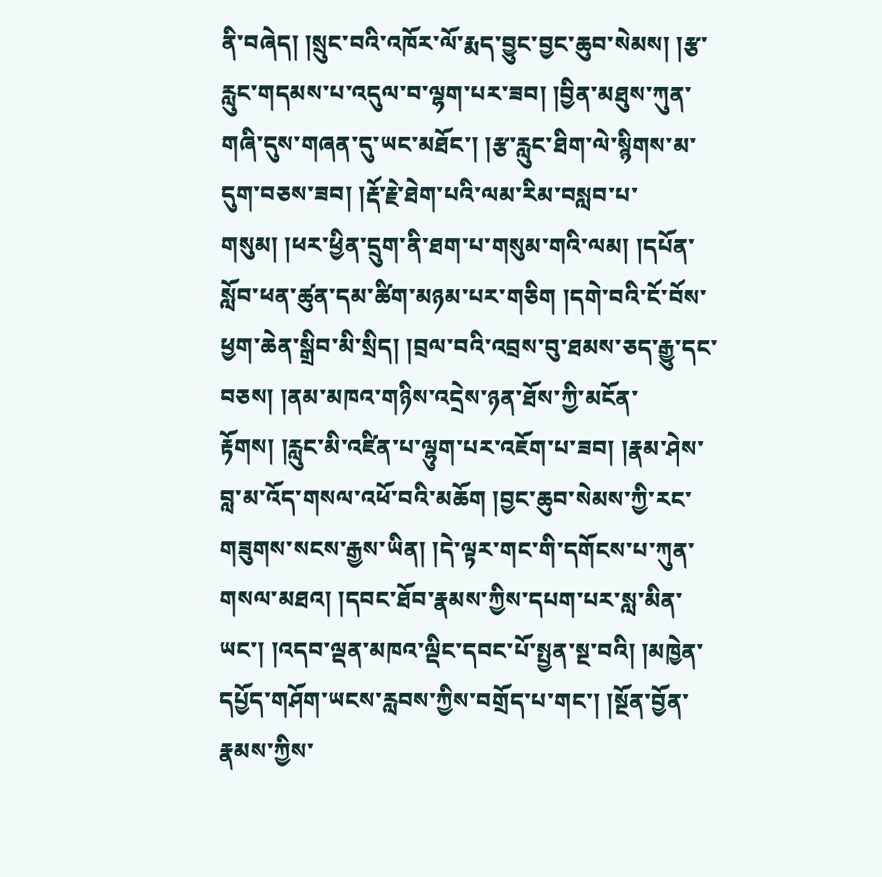ནི་བཞེད། །སྲུང་བའི་འཁོར་ལོ་རྨད་བྱུང་བྱང་ཆུབ་སེམས། །རྩ་རླུང་གདམས་པ་འདུལ་བ་ལྷག་པར་ཟབ། །བྱིན་མཐུས་ཀུན་གཞི་དུས་གཞན་དུ་ཡང་མཐོང་། །རྩ་རླུང་ཐིག་ལེ་སྙིགས་མ་དུག་བཅས་ཟབ། །རྡོ་རྗེ་ཐེག་པའི་ལམ་རིམ་བསླབ་པ་གསུམ། །ཕར་ཕྱིན་དྲུག་ནི་ཐག་པ་གསུམ་གའི་ལམ། །དཔོན་སློབ་ཕན་ཚུན་དམ་ཚིག་མཉམ་པར་གཅིག །དགེ་བའི་ངོ་བོས་ཕྱག་ཆེན་སྒྲིབ་མི་སྲིད། །བྲལ་བའི་འབྲས་བུ་ཐམས་ཅད་རྒྱུ་དང་བཅས། །ནམ་མཁའ་གཉིས་འདྲེས་ཉན་ཐོས་ཀྱི་མངོན་རྟོགས། །རླུང་མི་འཛིན་པ་ལྷུག་པར་འཇོག་པ་ཟབ། །རྣམ་ཤེས་བླ་མ་འོད་གསལ་འཕོ་བའི་མཆོག །བྱང་ཆུབ་སེམས་ཀྱི་རང་གཟུགས་སངས་རྒྱས་ཡིན། །དེ་ལྟར་གང་གི་དགོངས་པ་ཀུན་གསལ་མཐའ། །དབང་ཐོབ་རྣམས་ཀྱིས་དཔག་པར་སླ་མིན་ཡང་། །འདབ་ལྡན་མཁའ་ལྡིང་དབང་པོ་སྤྱན་སྔ་བའི། །མཁྱེན་དཔྱོད་གཤོག་ཡངས་རླབས་ཀྱིས་བགྲོད་པ་གང་། །སྔོན་བྱོན་རྣམས་ཀྱིས་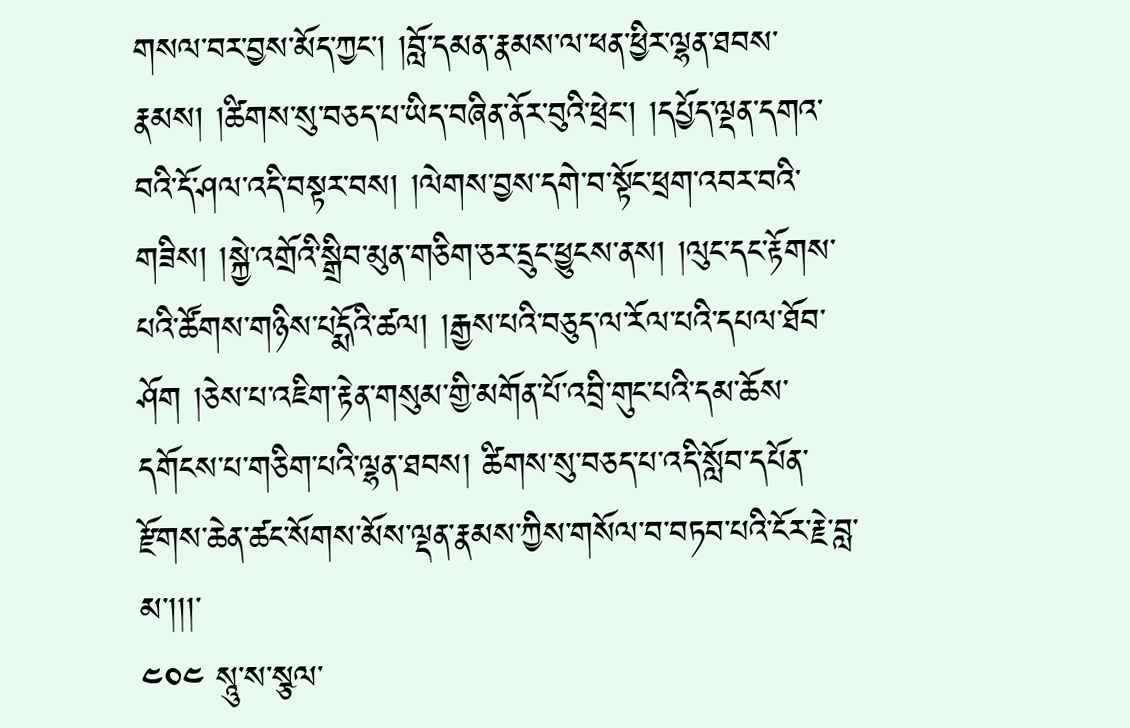གསལ་བར་བྱས་མོད་ཀྱང་། །བློ་དམན་རྣམས་ལ་ཕན་ཕྱིར་ལྷན་ཐབས་རྣམས། །ཚིགས་སུ་བཅད་པ་ཡིད་བཞིན་ནོར་བུའི་ཕྲེང་། །དཔྱོད་ལྡན་དགའ་བའི་དོ་ཤལ་འདི་བསྟར་བས། །ལེགས་བྱས་དགེ་བ་སྟོང་ཕྲག་འབར་བའི་གཟིས། །སྐྱེ་འགྲོའི་སྒྲིབ་མུན་གཅིག་ཅར་དྲུང་ཕྱུངས་ནས། །ལུང་དང་རྟོགས་པའི་ཚོགས་གཉིས་པདྨོའི་ཚལ། །རྒྱས་པའི་བཅུད་ལ་རོལ་པའི་དཔལ་ཐོབ་ཤོག །ཅེས་པ་འཇིག་རྟེན་གསུམ་གྱི་མགོན་པོ་འབྲི་གུང་པའི་དམ་ཆོས་དགོངས་པ་གཅིག་པའི་ལྷན་ཐབས། ཚིགས་སུ་བཅད་པ་འདི་སློབ་དཔོན་རྫོགས་ཆེན་ཚང་སོགས་མོས་ལྡན་རྣམས་ཀྱིས་གསོལ་བ་བཏབ་པའི་ངོར་རྗེ་བླ་མ་།།།་
༤༠༤ སཱུ་ས་སྩལ་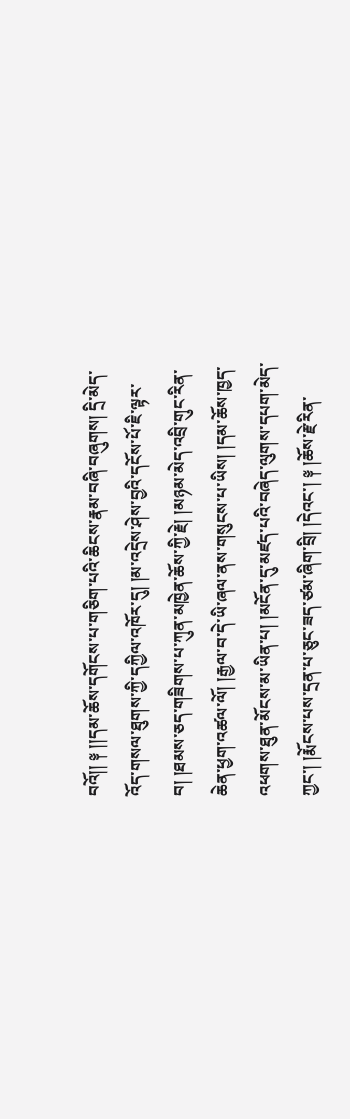བའོ།། ༈ །།དམ་ཆོས་དགོངས་པ་གཅིག་པའི་ཆིངས་རྣམ་བཞི་བཞུགས། དྲི་མེད་འོད་གསལ་ཐུགས་ཀྱི་དཀྱིལ་འཁོར་དུ། །མ་འདྲེས་ཤེས་བྱའི་དངོས་པོ་ཇི་ལྟར་བ། །ཐམས་ཅད་གཟིགས་པ་ཀུན་མཁྱེན་ཆོས་ཀྱི་རྗེ། །མཉམ་མེད་འབྲི་གུང་རིན་ཆེན་ཕྱག་འཚལ་ལོ། །རྒྱལ་བ་དེ་ཡི་ཞལ་ནས་གསུངས་པ་ཡིས། །དམ་ཆོས་ཁྱད་འཕགས་ཐུན་མོངས་མ་ཡིན་པ། །མངོན་དུ་མཛད་པའི་བཞེད་ལུགས་དཔག་མེད་ཀྱང་། །རྨོངས་པས་དྲན་པ་ཅུང་ཟད་ཙམ་ཞིག་བྲི། །དེའང་། ༈ །ཆོས་རྗེ་རིན་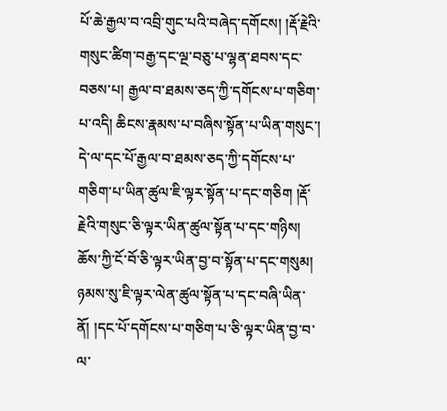པོ་ཆེ་རྒྱལ་བ་འབྲི་གུང་པའི་བཞེད་དགོངས། །རྡོ་རྗེའི་གསུང་ཚིག་བརྒྱ་དང་ལྔ་བཅུ་པ་ལྷན་ཐབས་དང་བཅས་པ། རྒྱལ་བ་ཐམས་ཅད་ཀྱི་དགོངས་པ་གཅིག་པ་འདི། ཆིངས་རྣམས་པ་བཞིས་སྟོན་པ་ཡིན་གསུང་། དེ་ལ་དང་པོ་རྒྱལ་བ་ཐམས་ཅད་ཀྱི་དགོངས་པ་གཅིག་པ་ཡིན་ཚུལ་ཇི་ལྟར་སྟོན་པ་དང་གཅིག །རྡོ་རྗེའི་གསུང་ཅི་ལྟར་ཡིན་ཚུལ་སྟོན་པ་དང་གཉིས། ཆོས་ཀྱི་ངོ་བོ་ཅི་ལྟར་ཡིན་བྱ་བ་སྟོན་པ་དང་གསུམ། ཉམས་སུ་ཇི་ལྟར་ལེན་ཚུལ་སྟོན་པ་དང་བཞི་ཡིན་ནོ། །དང་པོ་དགོངས་པ་གཅིག་པ་ཅི་ལྟར་ཡིན་བྱ་བ་ལ་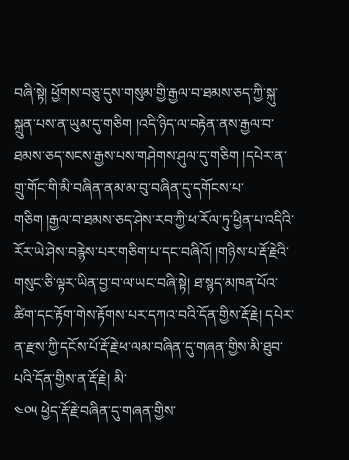བཞི་སྟེ། ཕྱོགས་བཅུ་དུས་གསུམ་གྱི་རྒྱལ་བ་ཐམས་ཅད་ཀྱི་སྐུ་སྐྲུན་པས་ན་ཡུམ་དུ་གཅིག །འདི་ཉིད་ལ་བརྟེན་ནས་རྒྱལ་བ་ཐམས་ཅད་སངས་རྒྱས་པས་གཤེགས་ཤུལ་དུ་གཅིག །དཔེར་ན་གྲུ་གོང་གི་མི་བཞིན་ནམ་མ་བུ་བཞིན་དུ་དགོངས་པ་གཅིག །རྒྱལ་བ་ཐམས་ཅད་ཤེས་རབ་ཀྱི་ཕ་རོལ་ཏུ་ཕྱིན་པ་འདིའི་རོར་ཡེ་ཤེས་བརྙེས་པར་གཅིག་པ་དང་བཞིའོ། །གཉིས་པ་རྡོ་རྗེའི་གསུང་ཅི་ལྟར་ཡིན་བྱ་བ་ལ་ཡང་བཞི་སྟེ། ཐ་སྙད་མཁན་པོའ་ཚིག་དང་རྟོག་གེས་རྟོགས་པར་དཀའ་བའི་དོན་གྱིས་རྡོ་རྗེ། དཔེར་ན་རྫས་ཀྱི་དངོས་པོ་རྡོ་རྗེ་ཕ་ལམ་བཞིན་དུ་གཞན་གྱིས་མི་ཐུབ་པའི་དོན་གྱིས་ན་རྡོ་རྗེ། མི་
༤༠༥ ཕྱེད་རྡོ་རྗེ་བཞིན་དུ་གཞན་གྱིས་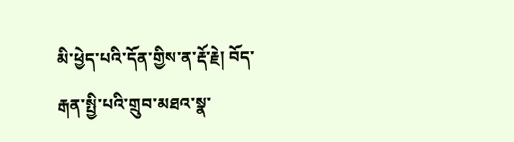མི་ཕྱེད་པའི་དོན་གྱིས་ན་རྡོ་རྗེ། བོད་རྒན་སྤྱི་པའི་གྲུབ་མཐའ་སྣ་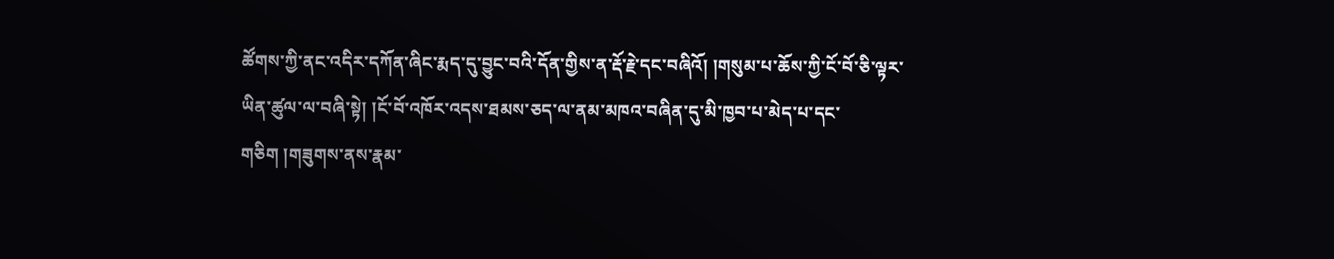ཚོགས་ཀྱི་ནང་འདིར་དཀོན་ཞིང་རྨད་དུ་བྱུང་བའི་དོན་གྱིས་ན་རྡོ་རྗེ་དང་བཞིའོ། །གསུམ་པ་ཆོས་ཀྱི་ངོ་བོ་ཅི་ལྟར་ཡིན་ཚུལ་ལ་བཞི་སྟེ། །ངོ་བོ་འཁོར་འདས་ཐམས་ཅད་ལ་ནམ་མཁའ་བཞིན་དུ་མི་ཁྱབ་པ་མེད་པ་དང་གཅིག །གཟུགས་ནས་རྣམ་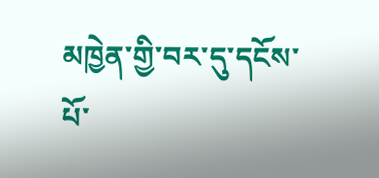མཁྱེན་གྱི་བར་དུ་དངོས་པོ་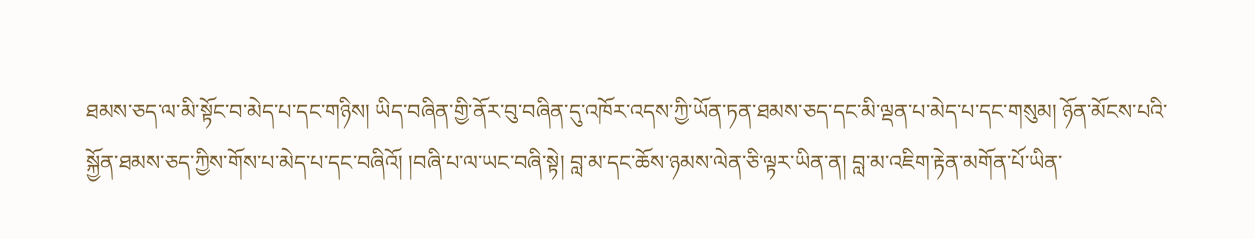ཐམས་ཅད་ལ་མི་སྟོང་བ་མེད་པ་དང་གཉིས། ཡིད་བཞིན་གྱི་ནོར་བུ་བཞིན་དུ་འཁོར་འདས་ཀྱི་ཡོན་ཏན་ཐམས་ཅད་དང་མི་ལྡན་པ་མེད་པ་དང་གསུམ། ཉོན་མོངས་པའི་སྐྱོན་ཐམས་ཅད་ཀྱིས་གོས་པ་མེད་པ་དང་བཞིའོ། །བཞི་པ་ལ་ཡང་བཞི་སྟེ། བླ་མ་དང་ཆོས་ཉམས་ལེན་ཅི་ལྟར་ཡིན་ན། བླ་མ་འཇིག་རྟེན་མགོན་པོ་ཡིན་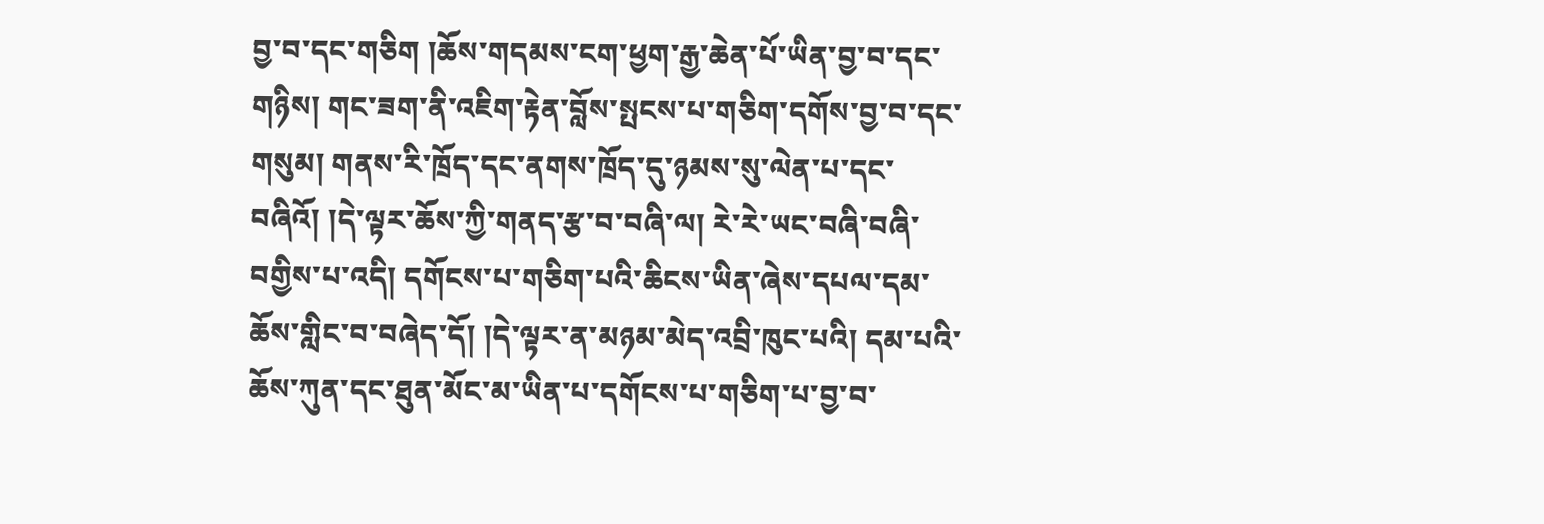བྱ་བ་དང་གཅིག །ཆོས་གདམས་ངག་ཕྱག་རྒྱ་ཆེན་པོ་ཡིན་བྱ་བ་དང་གཉིས། གང་ཟག་ནི་འཇིག་རྟེན་བློས་སྤངས་པ་གཅིག་དགོས་བྱ་བ་དང་གསུམ། གནས་རི་ཁྲོད་དང་ནགས་ཁྲོད་དུ་ཉམས་སུ་ལེན་པ་དང་བཞིའོ། །དེ་ལྟར་ཆོས་ཀྱི་གནད་རྩ་བ་བཞི་ལ། རེ་རེ་ཡང་བཞི་བཞི་བགྱིས་པ་འདི། དགོངས་པ་གཅིག་པའི་ཆིངས་ཡིན་ཞེས་དཔལ་དམ་ཆོས་གླིང་བ་བཞེད་དོ། །དེ་ལྟར་ན་མཉམ་མེད་འབྲི་ཁུང་པའི། དམ་པའི་ཆོས་ཀུན་དང་ཐུན་མོང་མ་ཡིན་པ་དགོངས་པ་གཅིག་པ་བྱ་བ་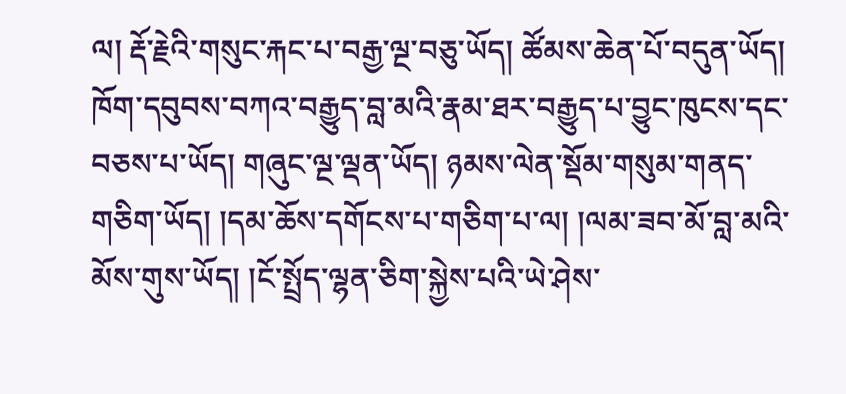ལ། རྡོ་རྗེའི་གསུང་རྐང་པ་བརྒྱ་ལྔ་བཅུ་ཡོད། ཚོམས་ཆེན་པོ་བདུན་ཡོད། ཁོག་དབུབས་བཀའ་བརྒྱུད་བླ་མའི་རྣམ་ཐར་བརྒྱུད་པ་བྱུང་ཁུངས་དང་བཅས་པ་ཡོད། གཞུང་ལྔ་ལྡན་ཡོད། ཉམས་ལེན་སྡོམ་གསུམ་གནད་གཅིག་ཡོད། །དམ་ཆོས་དགོངས་པ་གཅིག་པ་ལ། །ལམ་ཟབ་མོ་བླ་མའི་མོས་གུས་ཡོད། །ངོ་སྤྲོད་ལྷན་ཅིག་སྐྱེས་པའི་ཡེ་ཤེས་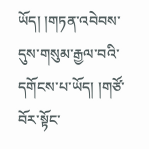ཡོད། །གཏན་འབེབས་དུས་གསུམ་རྒྱལ་བའི་དགོངས་པ་ཡོད། །གཙོ་བོར་སྟོང་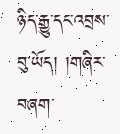ཉིད་རྒྱུ་དང་འབྲས་བུ་ཡོད། །གཞིར་བཞག་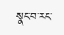སྣང་བ་རང་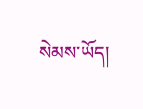སེམས་ཡོད།